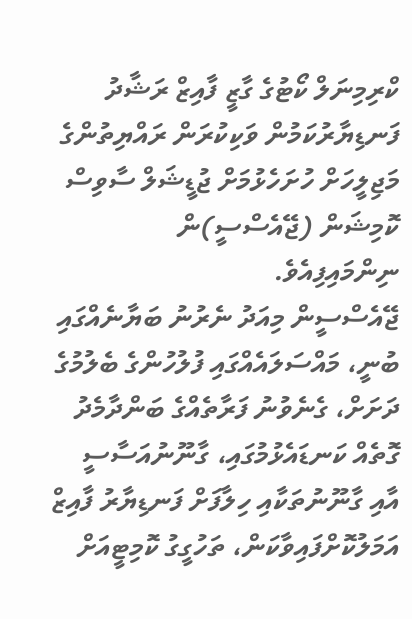ކްރިމިނަލް ކޯޓުގެ ގާޒީ ފާއިޒް ރަޝާދު ފަނޑިޔާރުކަމުން ވަކިކުރަން ރައްޔިތުންގެ މަޖިލީހަށް ހުށަހެޅުމަށް ޖުޑީޝަލް ސާވިސް ކޮމިޝަން (ޖޭއެސްސީ)ން ނިންމައިފިއެވެ.
ޖޭއެސްސީން މިއަދު ނެރުނު ބަޔާނެއްގައި ބުނީ، މައްސަލައެއްގައި ފުލުހުންގެ ބެލުމުގެ ދަށަށް، ގެނެވުނު ފަރާތެއްގެ ބަންދާމެދު ގޮތެއް ކަނޑައެޅުމުގައި، ގާނޫނުއަސާސީ އާއި ގާނޫނުތަކާއި ހިލާފަށް ފަނޑިޔާރު ފާއިޒް އަމަލުކޮށްފައިވާކަން، ތަހުގީގު ކޮމިޓީއަށް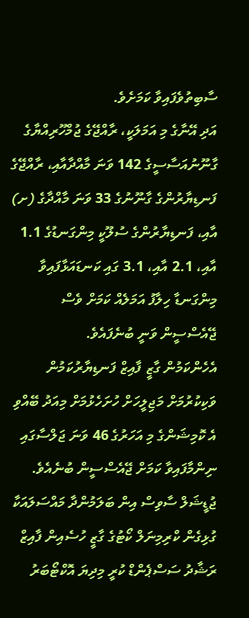ސާބިތުވެފައިވާ ކަމަށެވެ.
އަދި އޭނާގެ މި އަމަލަކީ، ރާއްޖޭގެ ޖުމްހޫރިއްޔާގެ ގާނޫނުއަސާސީގެ 142 ވަނަ މާއްދާއާއި، ރާއްޖޭގެ ފަނޑިޔާރުންގެ ގާނޫނުގެ 33 ވަނަ މާއްދާގެ (ށ) އާއި، ފަނޑިޔާރުންގެ ސުލޫކީ މިންގަނޑުގެ 1.1 އާއި، 2.1 އާއި، 3.1 ގައި ކަނޑައަޅާފައިވާ މިންގަނޑާ ހިލާފު އަމަލެއް ކަމަށް ވެސް ޖޭއެސްސީން ވަނީ ބުނެފައެވެ.
އެހެންކަމުން ގާޒީ ފާއިޒް ފަނޑިޔާރުކަމުން ވަކިކުރުމަށް މަޖިލީހަށް ހުށަހެޅުމަށް މިއަދު ބޭއްވި އެ ކޮމިޝަންގެ މި އަހަރުގެ 46 ވަނަ ޖަލްސާގައި ނިންމާފައިވާ ކަމަށް ޖޭއެސްސީން ބުނެއެވެ.
ޖުޑީޝަލް ސާވިސް އިން ބަލަމުންދާ މައްސަލައަކާ ގުޅިގެން ކްރިމިނަލް ކޯޓުގެ ގާޒީ ހުސެއިން ފާއިޒް ރަޝާދު ސަސްޕެންޑް ކުރީ މިދިޔަ އޮކްޓޯބަރު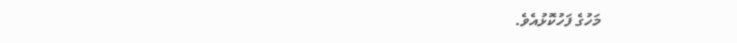މަހުގެ ފަހުކޮޅުއެވެ.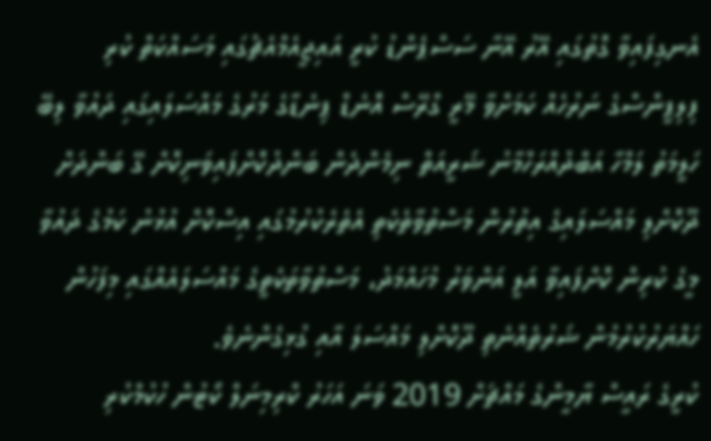އެނގިފައިވާ ގޮތުގައި އޭރު އޭނާ ސަސްޕެންޑު ކުރީ އައިޖީއެމްއެޗުގައި މަސައްކަތް ކުރި ފިލިޕީންސްގެ ނަރުހެއް ކަމަށްވާ މޭރީ ގްރޭސް އޮނެޑް ޕިނެޑާގެ މަރުގެ މައްސަލައިގައި ދައުވާ ލިބޭ ހަލީމަތު ލަމްހާ އަބްދުއްރަހްމާނު ޝަރީއަތް ނިމެންދެން ބަންދުކޮށްފައިވަނިކޮށް ގޭ ބަންދަށް ދޫކޮށްލި މައްސަލައިގެ އިތުރުން މަސްތުވާތެކެތި އެތެރެކުރުމުގައި އިސްކޮށް އުޅުނު ކަމުގެ ދައުވާ މީގެ ކުރިން ކޮށްފައިވާ އަލީ އަންވަރު މުހައްމަދު، މަސްތުވާތަކެތީގެ މައްސަލައެއްގައި މިފަހުން ހައްޔަރުކުރުމުން ޝަރުތެއްނެތި ދޫކޮށްލި މައްސަލަ އާއި ގުޅިގެންނެވެ.
ކުރީގެ ރައީސް ޔާމީންގެ މައްޗަށް 2019 ވަނަ އަހަރު ކްރިމިނަލް ކޯޓުން ހުކުމްކުރި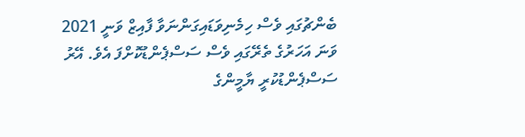ބެންޗުގައި ވެސް ހިމެނިވަޑައިގަންނަވާ ފާއިޒް ވަނީ 2021 ވަނަ އަހަރުގެ ތެރޭގައި ވެސް ސަސްޕެންޑުކޮށްފަ އެވެ. އޭރު ސަސްޕެންޑުކުރީ ޔާމީންގެ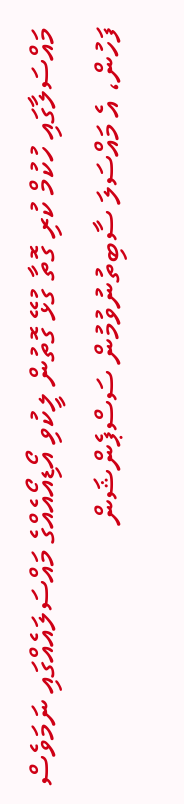މައްސަލާގައި ހުކުމް ކުރި ގޮތާ ގުޅޭ ގޮތުން ލީކުވި އޯޑިއޯއެއްގެ މައްސަލައެއްގައި ނަމަވެސް ފަހުން، އެ މައްސަލަ ސާބިތުނުވުމުން ސަސްޕެންޝަން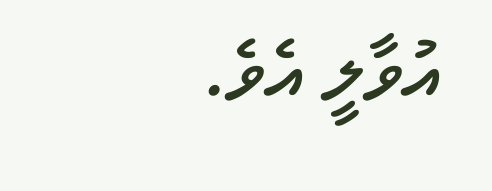އުވާލީ އެވެ.